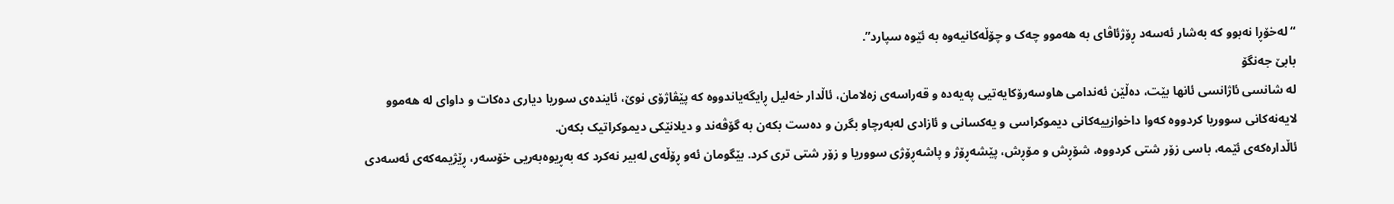“لەخۆڕا نەبوو کە بەشار ئەسەد ڕۆژئاڤای بە هەموو چەک و چۆڵەکانیەوە بە ئێوە سپارد”.
بابێ جەنگۆ
لە شانسی ئاژانسی ئانها بێت، دەڵێن ئەندامی هاوسەرۆکایەتیی پەیەدە و قەراسەی زەلامان، ئاڵدار خەلیل ڕایگەیاندووە کە پێڤاژۆی نوێ، ئایندەی سوریا دیاری دەکات و داوای لە هەموو لایەنەکانی سووریا کردووە کەوا داخوازییەکانی دیموکراسی و یەکسانی و ئازادی لەبەرچاو بگرن و دەست بکەن بە گۆڤەند و دیلانێکی دیموکراتیک بکەن.
ئاڵدارەکەی ئێمە، باسی زۆر شتی کردووە، شۆڕش و مۆڕش، پێشەڕۆژ و پاشەڕۆژی سووریا و زۆر شتی تری کرد. بێگومان ئەو ڕۆڵەی لەبیر نەکرد کە بەڕیوەبەریی خۆسەر، ڕێژیمەکەی ئەسەدی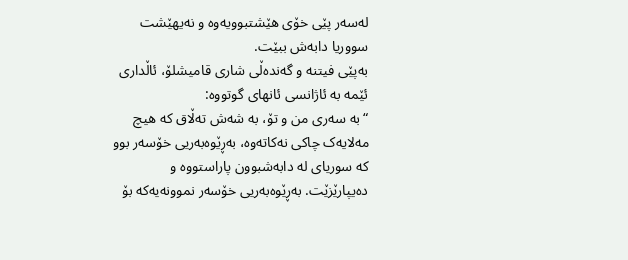لەسەر پێی خۆی هێشتبوویەوە و نەیهێشت سووریا دابەش ببێت.
بەپێی فیتنە و گەندەڵی شاری قامیشلۆ، ئاڵداری ئێمە بە ئاژانسی ئانهای گوتووە:
“بە سەری من و تۆ، بە شەش تەڵاق کە هیچ مەلایەک چاکی نەکاتەوە، بەڕێوەبەریی خۆسەر بوو کە سوریای لە دابەشبوون پاراستووە و دەیپارێزێت. بەڕێوەبەریی خۆسەر نموونەیەکە بۆ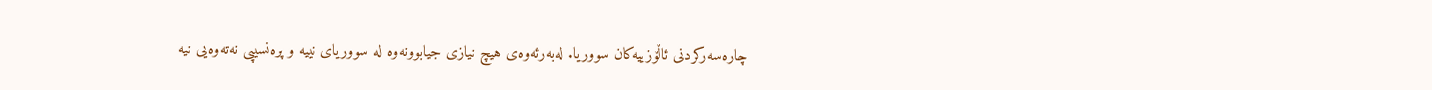چارەسەرکردنی ئاڵۆزییەکان سووریا. لەبەرئەوەی هیچ نیازی جیابوونەوە لە سووریای نییە و پرەنسیپی نەتەوەیی نیە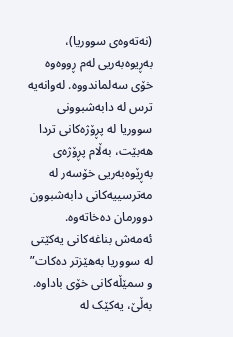(نەتەوەی سووریا)، بەڕیوەبەریی لەم ڕووەوە خۆی سەلماندووە. لەوانەیە ترس لە دابەشبوونی سووریا لە پڕۆژەکانی تردا هەبێت، بەڵام پڕۆژەی بەڕێوەبەریی خۆسەر لە مەترسییەکانی دابەشبوون دوورمان دەخاتەوە. ئەمەش بناغەکانی یەکێتی لە سووریا بەهێزتر دەکات” و سمێڵەکانی خۆی باداوە.
بەڵێ، یەکێک لە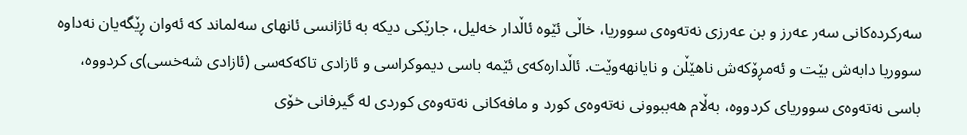سەرکردەکانی سەر عەرز و بن عەرزی نەتەوەی سووریا، خاڵی ئێوە ئاڵدار خەلیل، جارێکی دیکە بە ئاژانسی ئانهای سەلماند کە ئەوان ڕێگەیان نەداوە سووریا دابەش بێت و ئەمڕۆکەش ناهێڵن و نایانهەوێت. ئاڵدارەکەی ئێمە باسی دیموکراسی و ئازادی تاکەکەسی (ئازادی شەخسی)ی کردووە، باسی نەتەوەی سووریای کردووە، بەڵام هەببوونی نەتەوەی کورد و مافەکانی نەتەوەی کوردی لە گیرفانی خۆی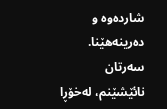شاردەوە و دەرینەهێنا.
سەرتان نائێشێنم، لەخۆڕا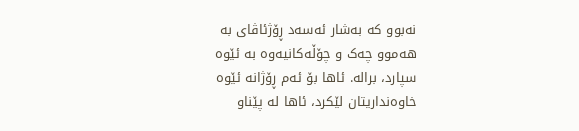نەبوو کە بەشار ئەسەد ڕۆژئاڤای بە هەموو چەک و چۆڵەکانیەوە بە ئێوە سپارد، برالە. ئاها بۆ ئەم ڕۆژانە ئێوە خاوەنداریتان لێکرد، ئاها لە پێناو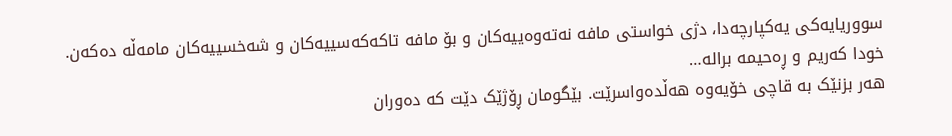سووریایەکی یەکپارچەدا، دژی خواستی مافە نەتەوەییەکان و بۆ مافە تاکەکەسییەکان و شەخسییەکان مامەڵە دەکەن.
خودا کەریم و ڕەحیمە برالە…
هەر بزنێک بە قاچی خۆیەوە هەڵدەواسرێت. بێگومان ڕۆژێک دێت کە دەوران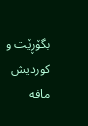بگۆڕێت و کوردیش مافە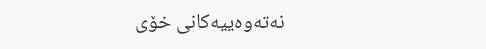نەتەوەییەکانی خۆی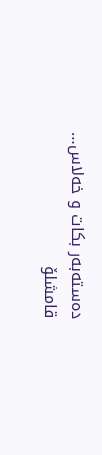دەستەبەر بکات و خەلاس…
قامشلۆ